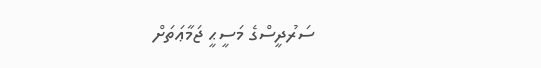ސަރުދީސްގެ މަސީޙީ ޖަމާޢަތަށް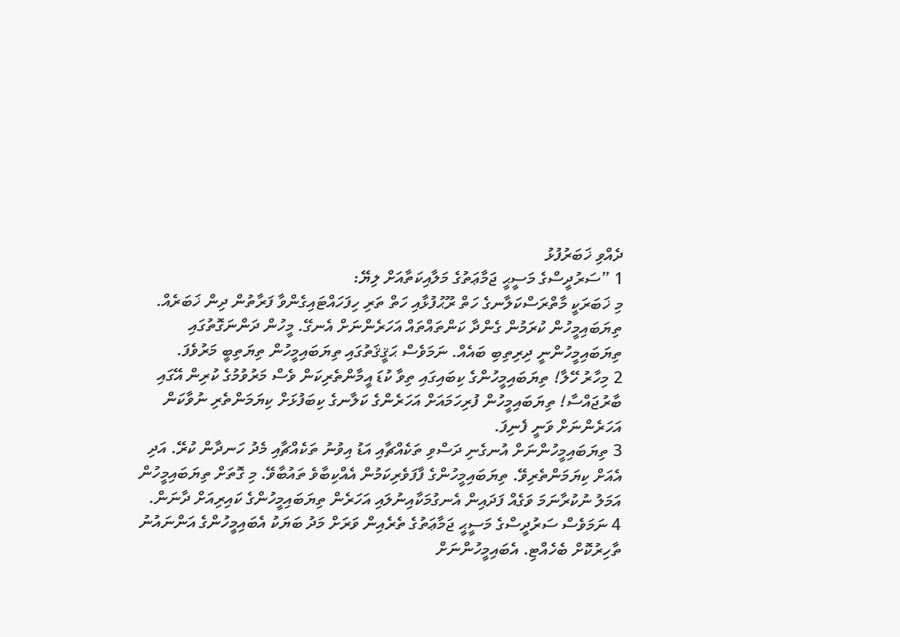ދެއްވި ޚަބަރުފުޅު
1 ”ސަރުދީސްގެ މަސީޙީ ޖަމާޢަތުގެ މަލާއިކަތާއަށް ލިޔޭ:
މި ޚަބަރަކީ މާތްރަސްކަލާނގެ ހަތް ރޫޙުފުޅާއި ހަތް ތަރި ހިފަހައްޓައިގެންވާ ފަރާތުން ދިން ޚަބަރެއް. ތިޔަބައިމީހުން ކުރަމުން ގެންދާ ކަންތައްތައް އަހަރެންނަށް އެނގޭ. މީހުން ދަންނަގޮތުގައި ތިޔަބައިމީހުންނީ ދިރިތިބި ބައެއް. ނަމަވެސް ޙަޤީޤަތުގައި ތިޔަބައިމީހުން ތިޔަތިބީ މަރުވެފަ.
2 މިހާރު ހޭލާ! ތިޔަބައިމީހުންގެ ކިބައިގައި ތިވާ ކުޑަ އީމާންތެރިކަން ވެސް މަރުވުމުގެ ކުރިން އޭގައި ބާރުޖައްސާ! ތިޔަބައިމީހުން ފުރިހަމައަށް އަހަރެންގެ ކަލާނގެ ކިބަފުޅަށް ކިޔަމަންތެރި ނުވާކަން އަހަރެންނަށް ވަނީ ފެނިފަ.
3 ތިޔަބައިމީހުންނަށް އުނގެނި ދަސްވި ތަކެއްޗާއި އަޑު އިވުނު ތަކެއްޗާއި މެދު ހަނދާން ކުރޭ. އަދި އެއަށް ކިޔަމަންތެރިވޭ. ތިޔަބައިމީހުންގެ ފާފަވެރިކަމުން އެއްކިބާވެ ތައުބާވޭ. މި ގޮތަށް ތިޔަބައިމީހުން އަމަލު ނުކުރާނަމަ ވަގެއް ފަދައިން އެނގުމަކާއިނުލައި އަހަރެން ތިޔަބައިމީހުންގެ ކައިރިއަށް ދާނަން.
4 ނަމަވެސް ސަރުދީސްގެ މަސީޙީ ޖަމާޢަތުގެ ތެރެއިން ވަރަށް މަދު ބަޔަކު އެބައިމީހުންގެ އަންނައުނު ތާހިރުކޮށް ބެހެއްޓި. އެބައިމީހުންނަށް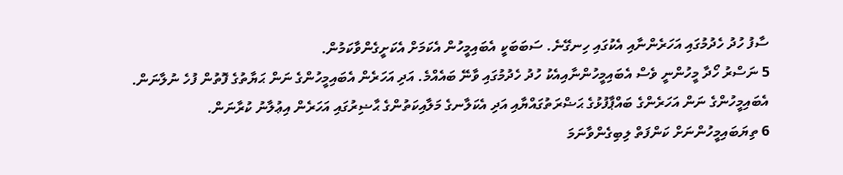ސާފު ހުދު ހެދުމުގައި އަހަރެންނާއި އެކުގައި ހިނގޭނެ. ސަބަބަކީ އެބައިމީހުން އެކަމަށް އެކަށީގެންވާކަމުން.
5 ނަސްރު ހޯދާ މީހުންނީ ވެސް އެބައިމީހުންނާއިއެކު ހުދު ހެދުމުގައި ވާނޭ ބައެއްމެ. އަދި އަހަރެން އެބައިމީހުންގެ ނަން ޙަޔާތުގެ ފޮތުން ފުހެ ނުލާނަން. އެބައިމީހުންގެ ނަން އަހަރެންގެ ބައްޕާފުޅުގެ ޙަޟްރަތުގައްޔާއި އަދި އެކަލާނގެ މަލާއިކަތުންގެ ޙާޟިރުގައި އަހަރެން އިޢުލާނު ކުރާނަން.
6 ތިޔަބައިމީހުންނަށް ކަންފަތް ލިބިގެންވާނަމަ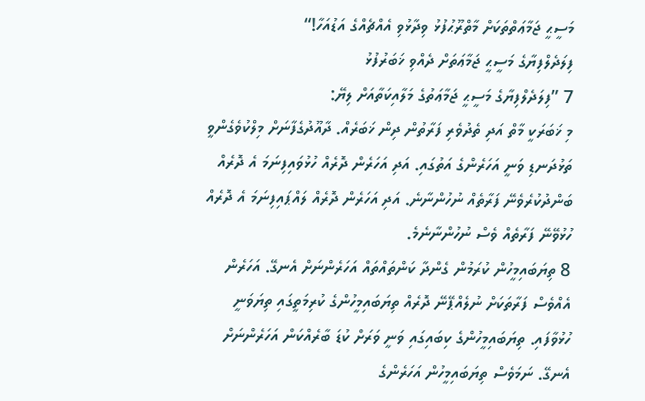މަސީޙީ ޖަމާޢަތްތަކަށް މާތްރޫޙުފުޅު ވިދާޅުވި އެއްޗެއްގެ އަޑުއަހާ!“
ފިލަދެލްފިޔާގެ މަސީޙީ ޖަމާޢަތަށް ދެއްވި ޚަބަރުފުޅު
7 ”ފިލަދެލްފިޔާގެ މަސީޙީ ޖަމާޢަތުގެ މަލާއިކަތާއަށް ލިޔޭ:
މި ޚަބަރަކީ މާތް އަދި ތެދުވެރި ފަރާތުން ދިން ޚަބަރެއް. ދާއޫދުގެފާނަށް މިލްކުވެގެންވީ ތަޅުދަނޑި ވަނީ އަހަރެންގެ އަތުގައި. އަދި އަހަރެން ދޮރެއް ހުޅުވައިފިނަމަ އެ ދޮރެއް ބަންދުކުރެވެނޭ ފަރާތެއް ނުހުންނާނެ. އަދި އަހަރެން ދޮރެއް ލައްޕައިފިނަމަ އެ ދޮރެއް ހުޅުވޭނޭ ފަރާތެއް ވެސް ނުހުންނާނެމެ.
8 ތިޔަބައިމީހުން ކުރަމުން ގެންދާ ކަންތައްތައް އަހަރެންނަށް އެނގޭ. އަހަރެން އެއްވެސް ފަރާތަކަށް ނުލެއްޕޭނޭ ދޮރެއް ތިޔަބައިމީހުންގެ ކުރިމަތީގައި ތިޔަވަނީ ހުޅުވާފައި. ތިޔަބައިމީހުންގެ ކިބައިގައި ވަނީ ވަރަށް ކުޑަ ބާރެއްކަން އަހަރެންނަށް އެނގޭ. ނަމަވެސް ތިޔަބައިމީހުން އަހަރެންގެ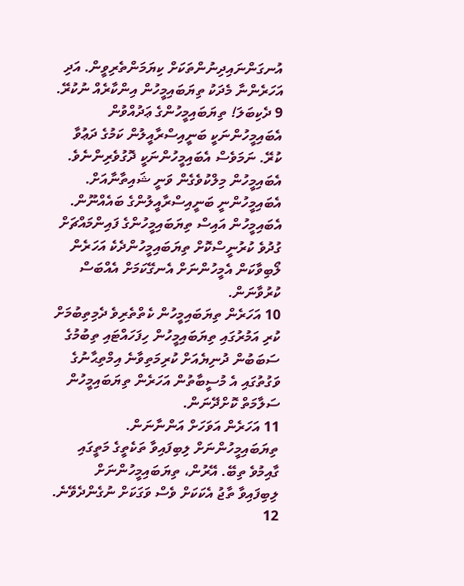އުނގަންނައިދިނުންތަކަށް ކިޔަމަންތެރިވީން. އަދި އަހަރެންނާ މެދަކު ތިޔަބައިމީހުން އިންކާރެއް ނުކުރޭ.
9 ދެކިބަލަ! ތިޔަބައިމީހުންގެ ޢަދުއްވުން އެބައިމީހުންނަކީ ބަނީއިސްރާއީލުން ކަމުގެ ދަޢުވާ ކުރޭ. ނަމަވެސް އެބައިމީހުންނަކީ ދޮގުވެރިންނެވެ. އެބައިމީހުން މިލްކުވެގެން ވަނީ ޝައިތާނާއަށް. އެބައިމީހުންނީ ބަނީއިސްރާއީލުންގެ ބައެއްނޫން. އެބައިމީހުން އައިސް ތިޔަބައިމީހުންގެ ފައިންމައްޗަށް ގުދުވެ ކުރުނީސްކޮށް ތިޔަބައިމީހުންދެކެ އަހަރެން ލޯބިވާކަން އެމީހުންނަށް އެނގޭކަމަށް އެއްބަސް ކުރުވާނަން.
10 އަހަރެން ތިޔަބައިމީހުން ކެތްތެރިވެ ދެމިތިބުމަށް ކުރި އަމުރުގައި ތިޔަބައިމީހުން ހިފަހައްޓައި ތިބުމުގެ ސަބަބުން ދުނިޔެއަށް ކުރިމަތިވާނެ އިމްތިޙާނުގެ ވަގުތުގައި އެ މުސީބާތުން އަހަރެން ތިޔަބައިމީހުން ސަލާމަތް ކޮށްދޭނަން.
11 އަހަރެން އަވަހަށް އަންނާނަން. ތިޔަބައިމީހުންނަށް ލިބިފައިވާ ތަކެތީގެ މަތީގައި ގާއިމުވެ ތިބޭ. އޭރުން، ތިޔަބައިމީހުންނަށް ލިބިފައިވާ ތާޖު އެކަކަށް ވެސް ވަގަކަށް ނުގެންދެވޭނެ.
12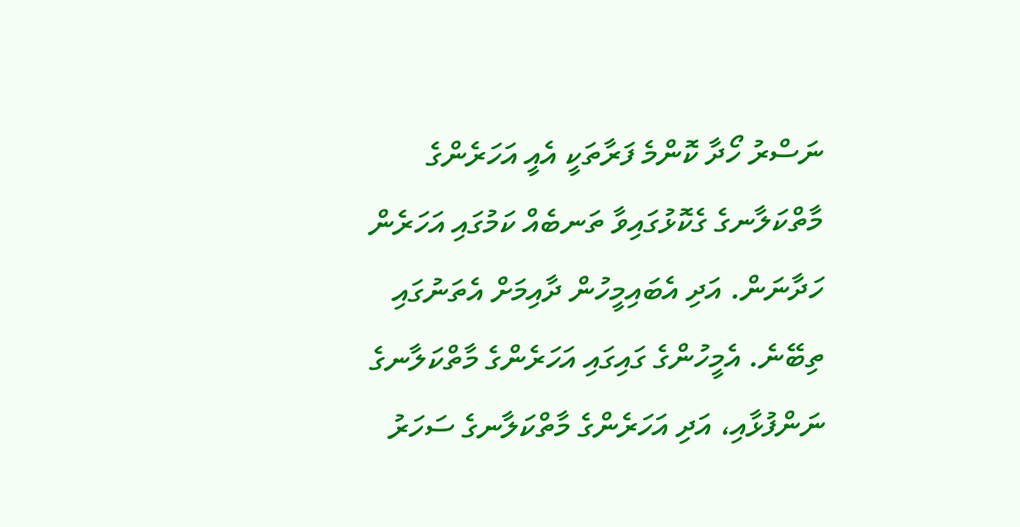ނަސްރު ހޯދާ ކޮންމެ ފަރާތަކީ އެއީ އަހަރެންގެ މާތްކަލާނގެ ގެކޮޅުގައިވާ ތަނބެއް ކަމުގައި އަހަރެން ހަދާނަން. އަދި އެބައިމީހުން ދާއިމަށް އެތަނުގައި ތިބޭނެ. އެމީހުންގެ ގައިގައި އަހަރެންގެ މާތްކަލާނގެ ނަންފުޅާއި، އަދި އަހަރެންގެ މާތްކަލާނގެ ސަހަރު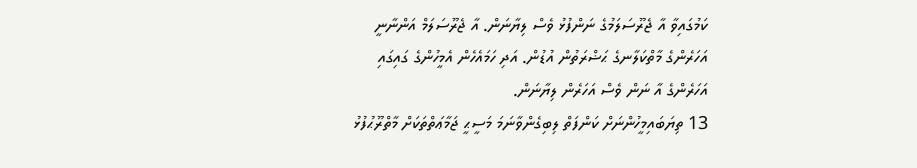ކަމުގައިވާ އާ ޖެރޫސަލަމުގެ ނަންފުޅު ވެސް ލިޔާނަން. އާ ޖެރޫސަލަމް އަންނާނީ އަހަރެންގެ މާތްކަލާނގެ ޙަޟްރަތުން އުޑުން. އަދި ހަމައެހެން އެމީހުންގެ ގައިގައި އަހަރެންގެ އާ ނަން ވެސް އަހަރެން ލިޔާނަން.
13 ތިޔަބައިމީހުންނަށް ކަންފަތް ލިބިގެންވާނަމަ މަސީޙީ ޖަމާޢަތްތަކަށް މާތްރޫޙުފުޅު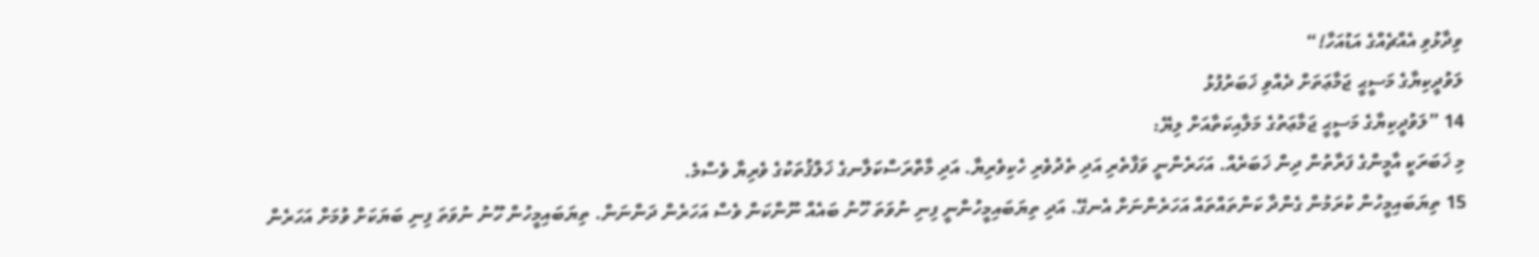ވިދާޅުވި އެއްޗެއްގެ އަޑުއަހާ!“
ލަވުދީކިޔާގެ މަސީޙީ ޖަމާޢަތަށް ދެއްވި ޚަބަރުފުޅު
14 ”ލަވުދީކިޔާގެ މަސީޙީ ޖަމާޢަތުގެ މަލާއިކަތާއަށް ލިޔޭ:
މި ޚަބަރަކީ އާމީންގެ ފަރާތުން ދިން ޚަބަރެއް. އަހަރެންނީ ވަފާތެރި އަދި ތެދުވެރި ހެކިވެރިޔާ. އަދި މާތްރަސްކަލާނގެ ޚަލްޤުތަކުގެ ވެރިޔާ ވެސްމެ.
15 ތިޔަބައިމީހުން ކުރަމުން ގެންދާ ކަންތައްތައް އަހަރެންނަށް އެނގޭ. އަދި ތިޔަބައިމީހުންނީ ފިނި ނުވަތަ ހޫނު ބައެއް ނޫންކަން ވެސް އަހަރެން ދަންނަން. ތިޔަބައިމީހުން ހޫނު ނުވަތަ ފިނި ބަޔަކަށް ވުމަށް އަހަރެން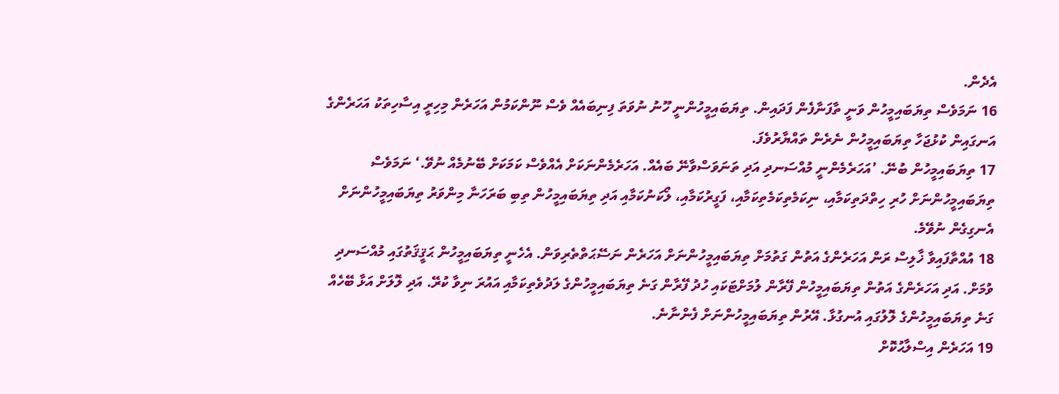އެދެން.
16 ނަމަވެސް ތިޔަބައިމީހުން ވަނީ ތާފަނާފެން ފަދައިން. ތިޔަބައިމީހުންނީ ހޫނު ނުވަތަ ފިނިބައެއް ވެސް ނޫންކަމުން އަހަރެން މިހިރީ އިސާހިތަކު އަހަރެންގެ އަނގައިން ކުޅުޖަހާ ތިޔަބައިމީހުން ނެރެން ތައްޔާރުވެފަ.
17 ތިޔަބައިމީހުން ބުނޭ. ’އަހަރެމެންނީ މުއްސަނދި އަދި ތަނަވަސްވާނޭ ބައެއް. އަހަރެމެންނަކަށް އެއްވެސް ކަމަކަށް ބޭނުމެއް ނުވޭ.‘ ނަމަވެސް ތިޔަބައިމީހުންނަށް ހުރި ހިތްދަތިކަމާއި، ނިކަމެތިކަމެތިކަމާއި، ފަގީރުކަމާއި، ލޯކަނުކަމާއި އަދި ތިޔަބައިމީހުން ތިބި ބަރަހަނާ މިންވަރު ތިޔަބައިމީހުންނަށް އެނގިގެން ނުވޭމެ.
18 އުއްތާފައިވާ ޚާލިސް ރަން އަހަރެންގެ އަތުން ގަތުމަށް ތިޔަބައިމީހުންނަށް އަހަރެން ނަސޭޙަތްތެރިވަން. އެހެނީ ތިޔަބައިމީހުން ޙަޤީޤަތުގައި މުއްސަނދި ވުމަށް. އަދި އަހަރެންގެ އަތުން ތިޔަބައިމީހުން ފޭރާން ލުމަށްޓަކައި ހުދު ފޭރާން ގަނެ ތިޔަބައިމީހުންގެ ލަދުވެތިކަމާއި އައުރަ ނިވާ ކުރޭ. އަދި ލޮލަށް އަޅާ ބޭހެއް ގަނެ ތިޔަބައިމީހުންގެ ލޮލުގައި އުނގުޅާ. އޭރުން ތިޔަބައިމީހުންނަށް ފެންނާނެ.
19 އަހަރެން އިސްލާޙުކޮށް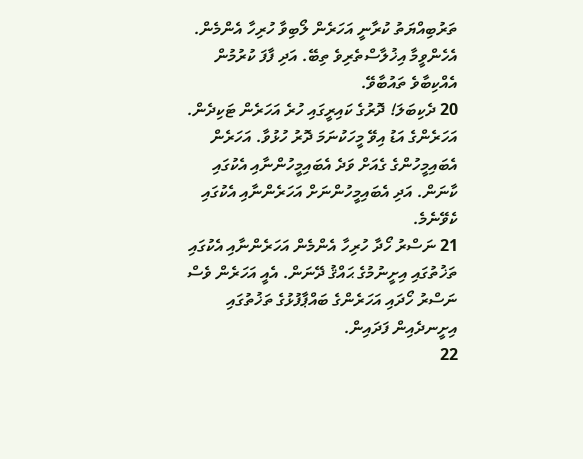ތަރުބިއްޔަތު ކުރާނީ އަހަރެން ލޯބިވާ ހުރިހާ އެންމެން. އެހެންވީމާ އިޚުލާސްތެރިވެ ތިބޭ. އަދި ފާފަ ކުރުމުން އެއްކިބާވެ ތައުބާވޭ.
20 ދެކިބަލަ! ދޮރުގެ ކައިރީގައި ހުރެ އަހަރެން ޓަކިދެން. އަހަރެންގެ އަޑު އިވޭ މީހަކުނަމަ ދޮރު ހުޅުވާ. އަހަރެން އެބައިމީހުންގެ ގެއަށް ވަދެ އެބައިމީހުންނާއި އެކުގައި ކާނަން. އަދި އެބައިމީހުންނަށް އަހަރެންނާއި އެކުގައި ކެވޭނެމެ.
21 ނަސްރު ހޯދާ ހުރިހާ އެންމެން އަހަރެންނާއި އެކުގައި ތަޚުތުގައި އިށީނުމުގެ ޙައްޤު ދޭނަން. އެއީ އަހަރެން ވެސް ނަސްރު ހޯދައި އަހަރެންގެ ބައްޕާފުޅުގެ ތަޚުތުގައި އިށީނދެއިން ފަދައިން.
22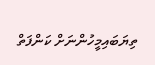ތިޔަބައިމީހުންނަށް ކަންފަތް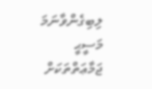ލިބިގެންވާނަމަ މަސީޙީ ޖަމާޢަތްތަކަށް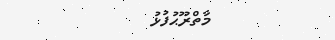މާތްރޫޙުފުޅު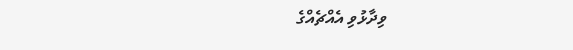ވިދާޅުވި އެއްޗެއްގެ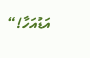އަޑުއަހާ!“